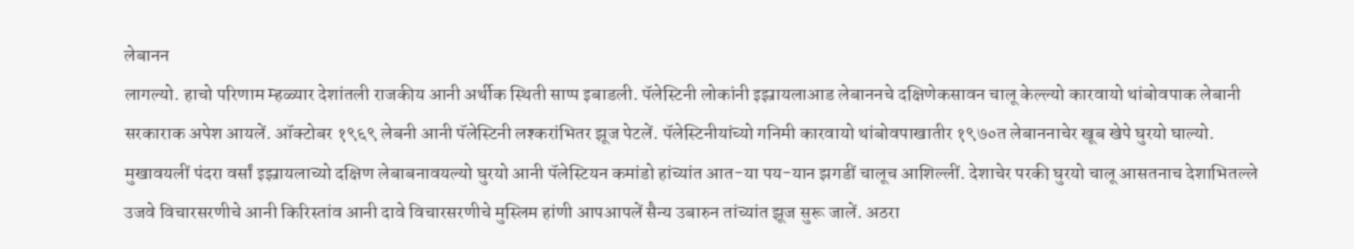लेबानन
लागल्यो. हाचो परिणाम म्हळ्यार देशांतली राजकीय आनी अर्थीक स्थिती साप्प इबाडली. पॅलेस्टिनी लोकांनी इझ्रायलाआड लेबाननचे दक्षिणेकसावन चालू केल्ल्यो कारवायो थांबोवपाक लेबानी सरकाराक अपेश आयलें. ऑक्टोबर १९६९ लेबनी आनी पॅलेस्टिनी लश्करांभितर झूज पेटलें. पॅलेस्टिनीयांच्यो गनिमी कारवायो थांबोवपाखातीर १९७०त लेबाननाचेर खूब खेपे घुरयो घाल्यो. मुखावयलीं पंदरा वर्सां इझ्रायलाच्यो दक्षिण लेबाबनावयल्यो घुरयो आनी पॅलेस्टियन कमांडो हांच्यांत आत-या पय-यान झगडीं चालूच आशिल्लीं. देशाचेर परकी घुरयो चालू आसतनाच देशाभितल्ले उजवे विचारसरणीचे आनी किरिस्तांव आनी दावे विचारसरणीचे मुस्लिम हांणी आपआपलें सैन्य उबारुन तांच्यांत झूज सुरू जालें. अठरा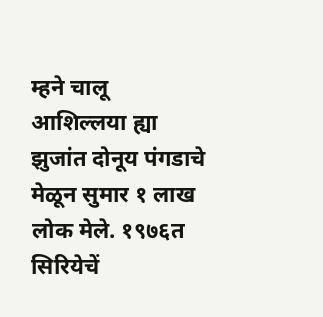म्हने चालू आशिल्लया ह्या झुजांत दोनूय पंगडाचे मेळून सुमार १ लाख लोक मेले. १९७६त सिरियेचें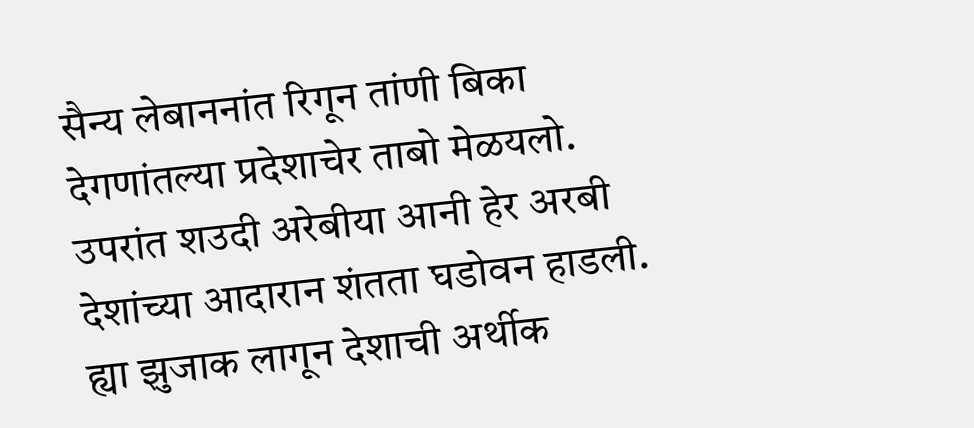सैन्य लेबाननांत रिगून तांणी बिका देगणांतल्या प्रदेशाचेर ताबो मेळयलो. उपरांत शउदी अरेबीया आनी हेर अरबी देशांच्या आदारान शंतता घडोवन हाडली. ह्या झुजाक लागून देशाची अर्थीक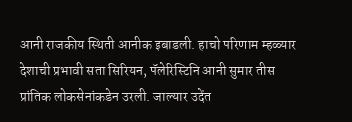आनी राजकीय स्थिती आनीक इबाडली. हाचो परिणाम म्हळ्यार देशाची प्रभावी सता सिरियन, पॅलेरिस्टिनि आनी सुमार तीस प्रांतिक लोकसेनांकडेन उरली. जाल्यार उदेंत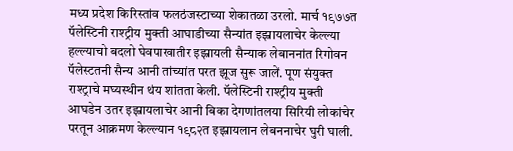मध्य प्रदेश किरिस्तांव फलठंजस्टाच्या शेकातळा उरलो. मार्च १९७७त पॅलेस्टिनी राश्ट्रीय मुक्ती आघाडीच्या सैन्यांत इझ्रायलाचेर केल्ल्या हल्ल्याचो बदलो घेवपाखातीर इझ्रायली सैन्याक लेबाननांत रिगोवन पॅलेस्टतनी सैन्य आनी तांच्यांत परत झूज सुरू जालें. पूण संयुक्त राश्ट्राचे मघ्यस्थीन थंय शांतता केली. पॅलेस्टिनी राश्ट्रीय मुक्ती आघडेन उतर इझ्रायलाचेर आनी बिका देगणांतलया सिरियी लोकांचेर परतून आक्रमण केल्ल्यान १९८२त इझ्रायलान लेबननाचेर घुरी घाली.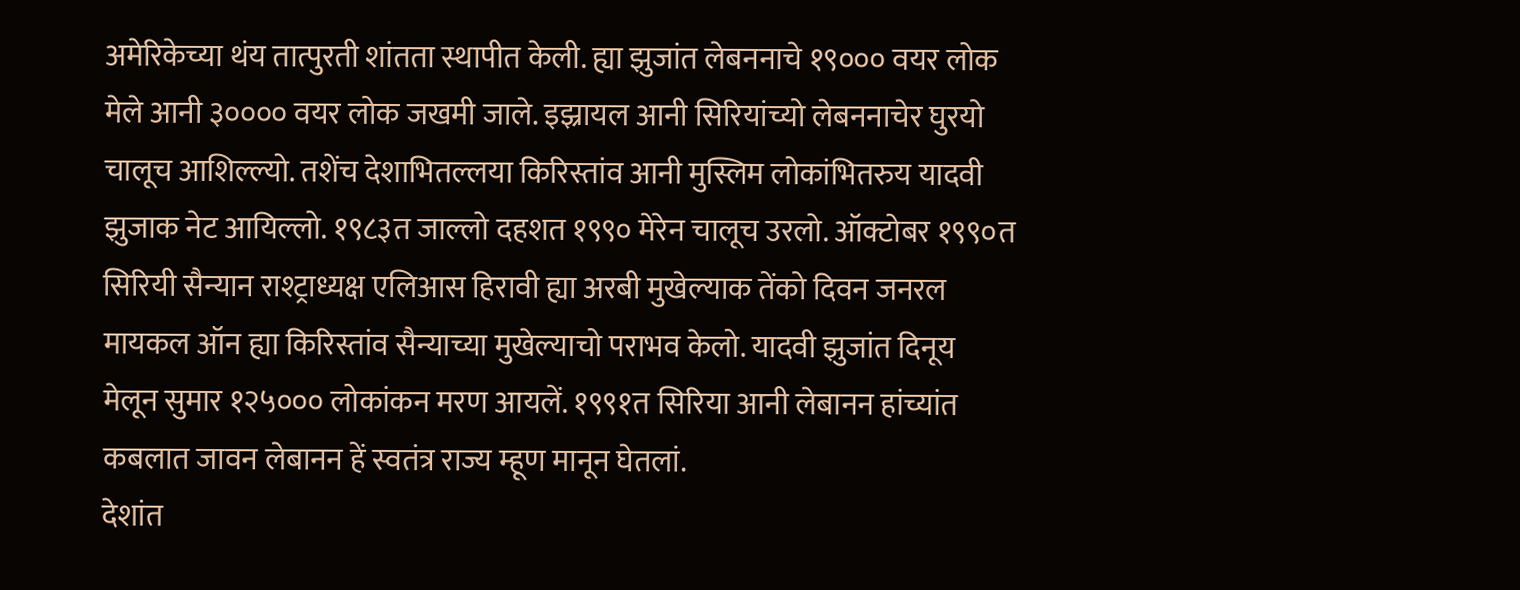अमेरिकेच्या थंय तात्पुरती शांतता स्थापीत केली. ह्या झुजांत लेबननाचे १९००० वयर लोक मेले आनी ३०००० वयर लोक जखमी जाले. इझ्रायल आनी सिरियांच्यो लेबननाचेर घुरयो चालूच आशिल्ल्यो. तशेंच देशाभितल्लया किरिस्तांव आनी मुस्लिम लोकांभितरुय यादवी झुजाक नेट आयिल्लो. १९८३त जाल्लो दहशत १९९० मेरेन चालूच उरलो. ऑक्टोबर १९९०त सिरियी सैन्यान राश्ट्राध्यक्ष एलिआस हिरावी ह्या अरबी मुखेल्याक तेंको दिवन जनरल मायकल ऑन ह्या किरिस्तांव सैन्याच्या मुखेल्याचो पराभव केलो. यादवी झुजांत दिनूय मेलून सुमार १२५००० लोकांकन मरण आयलें. १९९१त सिरिया आनी लेबानन हांच्यांत कबलात जावन लेबानन हें स्वतंत्र राज्य म्हूण मानून घेतलां.
देशांत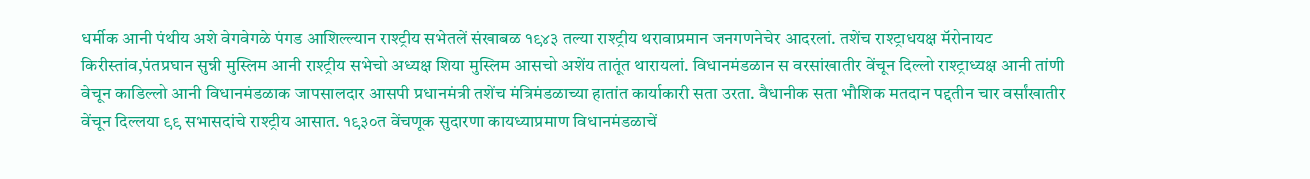धर्मीक आनी पंथीय अशे वेगवेगळे पंगड आशिल्ल्यान राश्ट्रीय सभेतलें संखाबळ १९४३ तल्या राश्ट्रीय थरावाप्रमान जनगणनेचेर आदरलां. तशेंच राश्ट्राधयक्ष मॅरोनायट किरीस्तांव,पंतप्रघान सुन्नी मुस्लिम आनी राश्ट्रीय सभेचो अध्यक्ष शिया मुस्लिम आसचो अशेंय तातूंत थारायलां. विधानमंडळान स वरसांखातीर वेंचून दिल्लो राश्ट्राध्यक्ष आनी तांणी वेचून काडिल्लो आनी विधानमंडळाक जापसालदार आसपी प्रधानमंत्री तशेंच मंत्रिमंडळाच्या हातांत कार्याकारी सता उरता. वैधानीक सता भौशिक मतदान पद्दतीन चार वर्सांखातीर वेंचून दिल्लया ९९ सभासदांचे राश्ट्रीय आसात. १९३०त वेंचणूक सुदारणा कायध्याप्रमाण विधानमंडळाचें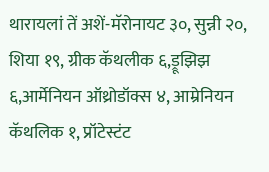थारायलां तें अशें-मॅरोनायट ३०, सुन्नी २०, शिया १९, ग्रीक कॅथलीक ६,ड्रूझिझ ६,आर्मेनियन ऑथ्रोडॉक्स ४, आम्रेनियन कॅथलिक १, प्रॉटेस्टंट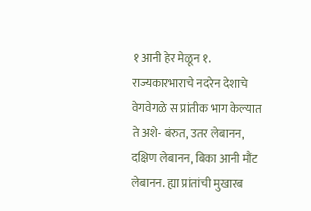१ आनी हेर मेळून १. राज्यकारभाराचे नदरेन देशाचे वेगवेगळे स प्रांतीक भाग केल्यात ते अशे- बंरुत, उतर लेबानन, दक्षिण लेबानन, बिका आनी मौंट लेबानन. ह्या प्रांतांची मुखारब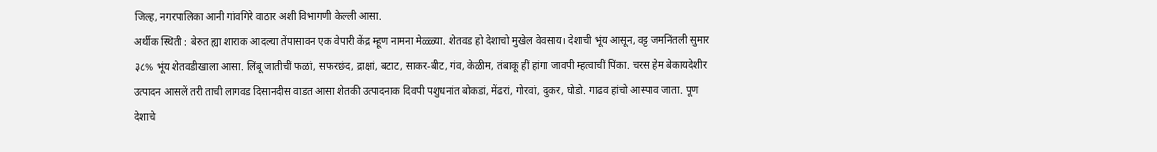जिल्ह, नगरपालिका आनी गांवगिरे वाठार अशी विभागणी केल्ली आसा.
अर्थीक स्थिती : बेरुत ह्या शाराक आदल्या तेंपासावन एक वेपारी केंद्र म्हूण नामना मेळ्ळ्या. शेतवड हो देशाचो मुखेल वेवसाय। देशाची भूंय आसून, वट्ट जमनिंतली सुमार ३८% भूंय शेतवडीखाला आसा. लिंबू जातीचीं फळां, सफरछंद, द्राक्षां, बटाट, साकर-बीट, गंव, केळीम, तंबाकू हीं हांगा जावपी म्हत्वाचीं पिंका. चरस हेम बेकायदेशीर उत्पादन आसलें तरी ताची लागवड दिसानदीस वाडत आसा शेतकी उत्पादनाक दिवपी पशुधनांत बोकडां, मेंढरां, गोरवां, दुकर, घोडो. गाढव हांचो आस्पाव जाता. पूण देशाचे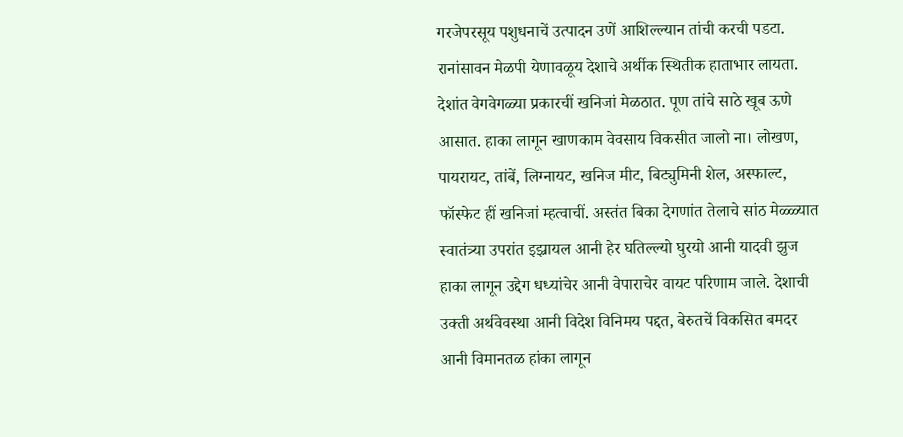गरजेपरसूय पशुधनाचें उत्पादन उणें आशिल्ल्यान तांची करची पडटा. रानांसावन मेळपी येणावळूय देशाचे अर्थीक स्थितीक हाताभार लायता.
देशांत वेगवेगळ्या प्रकारचीं खनिजां मेळठात. पूण तांचे साठे खूब ऊणे आसात. हाका लागून खाणकाम वेवसाय विकसीत जालो ना। लोखण, पायरायट, तांबें, लिग्नायट, खनिज मीट, बिट्युमिनी शेल, अस्फाल्ट, फॉस्फेट हीं खनिजां म्हत्वाचीं. अस्तंत बिका देगणांत तेलाचे सांठ मेळ्ळ्यात
स्वातंत्र्या उपरांत इझ्रायल आनी हेर घतिल्ल्यो घुरयो आनी यादवी झुज हाका लागून उद्देग धध्यांचेर आनी वेपाराचेर वायट परिणाम जाले. देशाची उक्ती अर्थवेवस्था आनी विदेश विनिमय पद्दत, बेरुतचें विकसित बमदर आनी विमानतळ हांका लागून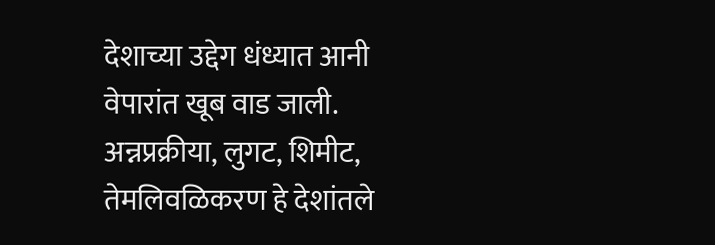देशाच्या उद्देग धंध्यात आनी वेपारांत खूब वाड जाली. अन्नप्रक्रीया, लुगट, शिमीट, तेमलिवळिकरण हे देशांतले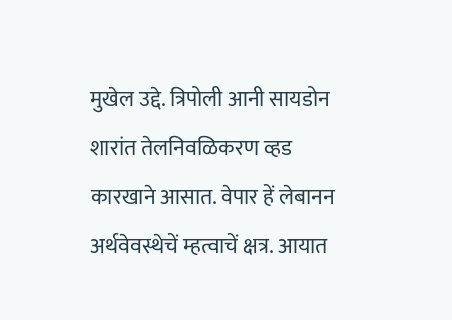मुखेल उद्दे. त्रिपोली आनी सायडोन शारांत तेलनिवळिकरण व्हड कारखाने आसात. वेपार हें लेबानन अर्थवेवस्थेचें म्हत्वाचें क्षत्र. आयात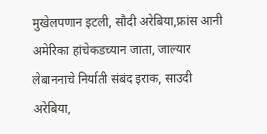मुखेलपणान इटली, सौदी अरेबिया,फ्रांस आनी अमेरिका हांचेकडच्यान जाता, जाल्यार लेबाननाचे निर्याती संबंद इराक, साउदी अरेबिया,